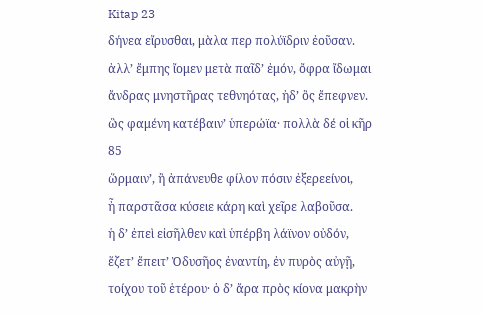Kitap 23
δήνεα εἴρυσθαι, μὰλα περ πολύϊδριν ἐοῦσαν.
ἀλλʼ ἔμπης ἴομεν μετὰ παῖδʼ ἐμόν, ὄφρα ἴδωμαι
ἄνδρας μνηστῆρας τεθνηότας, ἠδʼ ὃς ἔπεφνεν.
ὣς φαμένη κατέβαινʼ ὑπερώϊα· πολλὰ δέ οἱ κῆρ
85
ὥρμαινʼ, ἢ ἀπάνευθε φίλον πόσιν ἐξερεείνοι,
ἦ παρστᾶσα κύσειε κάρη καὶ χεῖρε λαβοῦσα.
ἡ δʼ ἐπεὶ εἰσῆλθεν καὶ ὑπέρβη λάϊνον οὐδόν,
ἕζετʼ ἔπειτʼ Ὀδυσῆος ἐναντίη, ἐν πυρὸς αὐγῇ,
τοίχου τοῦ ἑτέρου· ὁ δʼ ἄρα πρὸς κίονα μακρὴν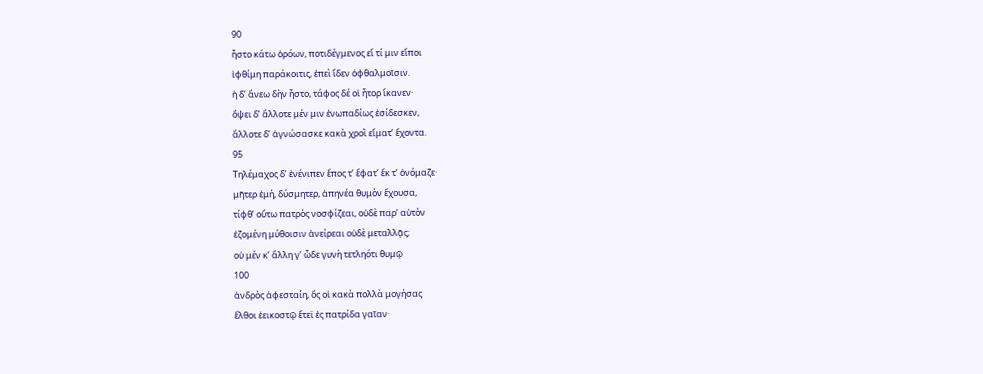90
ἧστο κάτω ὁρόων, ποτιδέγμενος εἴ τί μιν εἴποι
ἰφθίμη παράκοιτις, ἐπεὶ ἴδεν ὀφθαλμοῖσιν.
ἡ δʼ ἄνεω δὴν ἧστο, τάφος δέ οἱ ἦτορ ἵκανεν·
ὄψει δʼ ἄλλοτε μέν μιν ἐνωπαδίως ἐσίδεσκεν,
ἄλλοτε δʼ ἀγνώσασκε κακὰ χροῒ εἵματʼ ἔχοντα.
95
Τηλέμαχος δʼ ἐνένιπεν ἔπος τʼ ἔφατʼ ἔκ τʼ ὀνόμαζε·
μῆτερ ἐμή, δύσμητερ, ἀπηνέα θυμὸν ἔχουσα,
τίφθʼ οὕτω πατρὸς νοσφίζεαι, οὐδὲ παρʼ αὐτὸν
ἑζομένη μύθοισιν ἀνείρεαι οὐδὲ μεταλλᾷς;
οὐ μέν κʼ ἄλλη γʼ ὧδε γυνὴ τετληότι θυμῷ
100
ἀνδρὸς ἀφεσταίη, ὅς οἱ κακὰ πολλὰ μογήσας
ἔλθοι ἐεικοστῷ ἔτεϊ ἐς πατρίδα γαῖαν·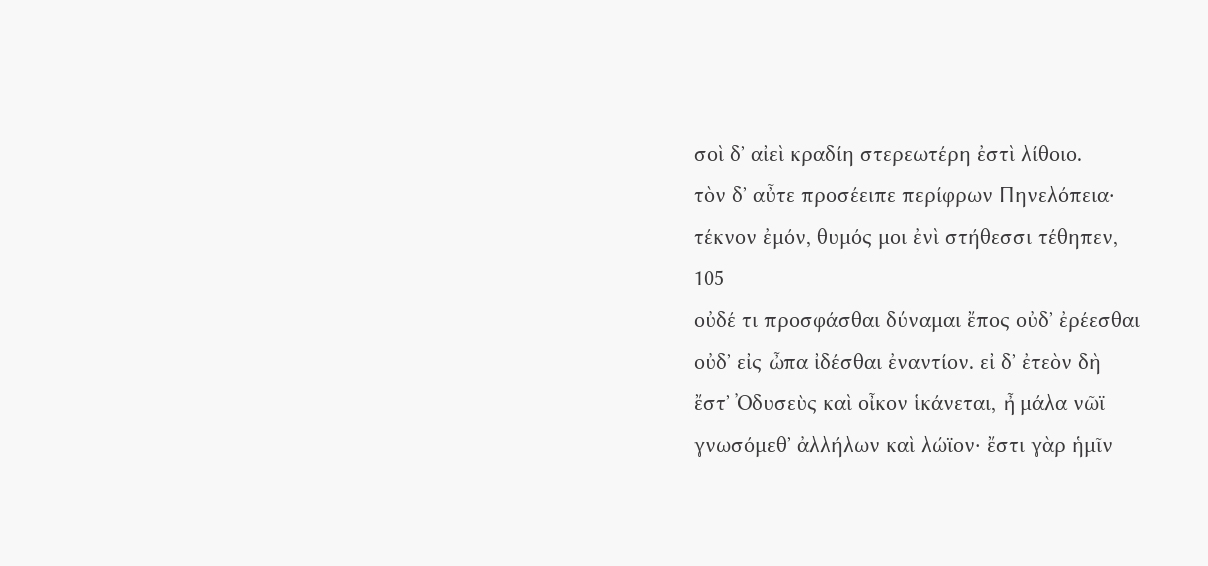σοὶ δʼ αἰεὶ κραδίη στερεωτέρη ἐστὶ λίθοιο.
τὸν δʼ αὖτε προσέειπε περίφρων Πηνελόπεια·
τέκνον ἐμόν, θυμός μοι ἐνὶ στήθεσσι τέθηπεν,
105
οὐδέ τι προσφάσθαι δύναμαι ἔπος οὐδʼ ἐρέεσθαι
οὐδʼ εἰς ὦπα ἰδέσθαι ἐναντίον. εἰ δʼ ἐτεὸν δὴ
ἔστʼ Ὀδυσεὺς καὶ οἶκον ἱκάνεται, ἦ μάλα νῶϊ
γνωσόμεθʼ ἀλλήλων καὶ λώϊον· ἔστι γὰρ ἡμῖν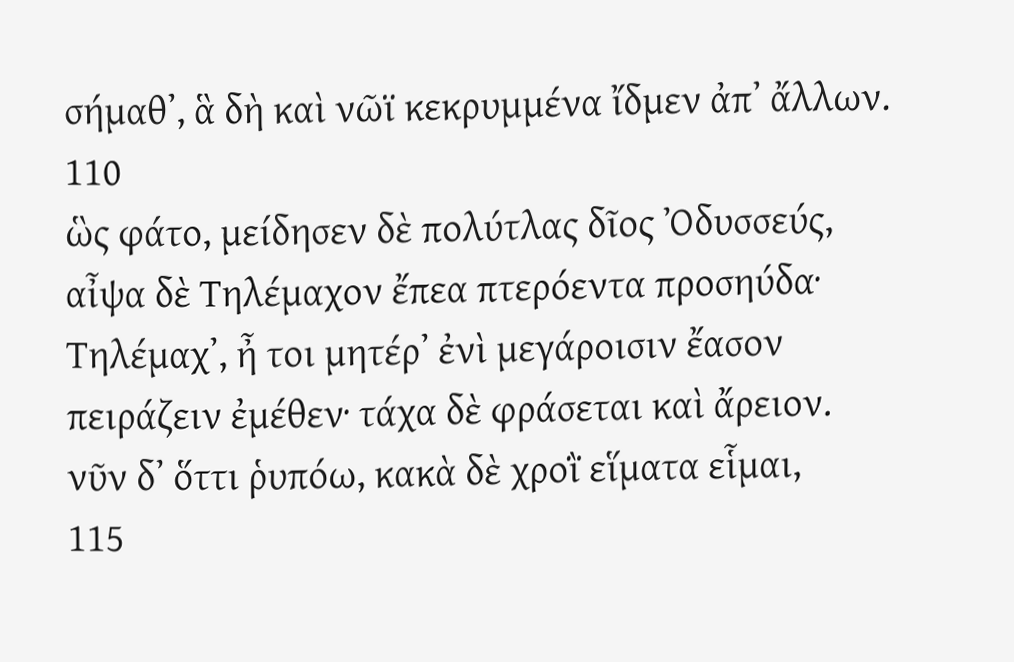σήμαθʼ, ἃ δὴ καὶ νῶϊ κεκρυμμένα ἴδμεν ἀπʼ ἄλλων.
110
ὣς φάτο, μείδησεν δὲ πολύτλας δῖος Ὀδυσσεύς,
αἶψα δὲ Τηλέμαχον ἔπεα πτερόεντα προσηύδα·
Τηλέμαχʼ, ἦ τοι μητέρʼ ἐνὶ μεγάροισιν ἔασον
πειράζειν ἐμέθεν· τάχα δὲ φράσεται καὶ ἄρειον.
νῦν δʼ ὅττι ῥυπόω, κακὰ δὲ χροῒ εἵματα εἷμαι,
115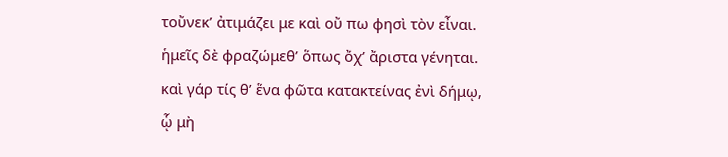τοὔνεκʼ ἀτιμάζει με καὶ οὔ πω φησὶ τὸν εἶναι.
ἡμεῖς δὲ φραζώμεθʼ ὅπως ὄχʼ ἄριστα γένηται.
καὶ γάρ τίς θʼ ἕνα φῶτα κατακτείνας ἐνὶ δήμῳ,
ᾧ μὴ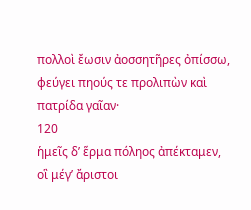πολλοὶ ἔωσιν ἀοσσητῆρες ὀπίσσω,
φεύγει πηούς τε προλιπὼν καὶ πατρίδα γαῖαν·
120
ἡμεῖς δʼ ἕρμα πόληος ἀπέκταμεν, οἳ μέγʼ ἄριστοι